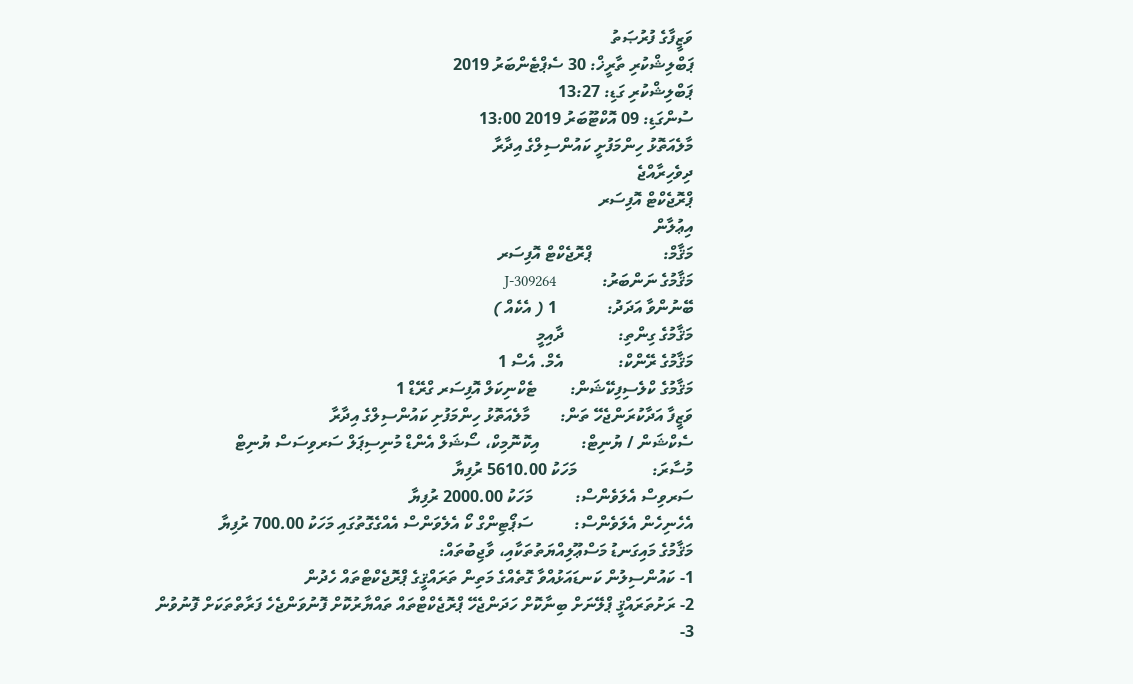ވަޒީފާގެ ފުރުޞަތު
ޕަބްލިޝްކުރި ތާރީޚް: 30 ސެޕްޓެންބަރު 2019
ޕަބްލިޝްކުރި ގަޑި: 13:27
ސުންގަޑި: 09 އޮކްޓޫބަރު 2019 13:00
މާލެއަތޮޅު ހިންމަފުށީ ކައުންސިލްގެ އިދާރާ
ދިވެހިރާއްޖެ
ޕްރޮޖެކްޓް އޮފިސަރ
އިޢުލާން
މަޤާމް:                 ޕްރޮޖެކްޓް އޮފިސަރ
މަޤާމުގެ ނަންބަރު:           J-309264
ބޭނުންވާ އަދަދު:            1 ( އެކެއް )
މަޤާމުގެ ގިންތި:             ދާއިމީ
މަޤާމުގެ ރޭންކް:             އެމް. އެސް 1
މަޤާމުގެ ކްލެސިފިކޭޝަން:        ޓެކްނިކަލް އޮފިސަރ ގްރޭޑް 1
ވަޒީފާ އަދާކުރަންޖެހޭ ތަން:       މާލެއަތޮޅު ހިންމަފުށި ކައުންސިލްގެ އިދާރާ
ސެކްޝަން / ޔުނިޓް:          އިކޮނޮމިކް، ސޯޝަލް އެންޑް މުނިސިޕަލް ސަރވިސަސް ޔުނިޓް
މުސާރަ:                  މަހަކު 5610.00 ރުފިޔާ
ސަރވިސް އެލަވެންސް:          މަހަކު 2000.00 ރުފިޔާ
އެހެނިހެން އެލަވެންސް:          ސަޕޯޓިންގް ކޯ އެލެވަންސް އެއްގެގޮތުގައި މަހަކު 700.00 ރުފިޔާ
މަޤާމުގެ މައިގަނޑު މަސްޢޫލިއްޔަތުތަކާއި، ވާޖިބުތައް:
1- ކައުންސިލުން ކަނޑައަޅުއްވާ ގޮތެއްގެ މަތިން ތަރައްޤީގެ ޕްރޮޖެކްޓްތައް ހެދުން
2- ރަށުތަރައްޤީ ޕްލޭނަށް ބިނާކޮށް ހަދަންޖެހޭ ޕްރޮޖެކްޓްތައް ތައްޔާރުކޮށް ފޮނުވަންޖެހެ ފަރާތްތަކަށް ފޮނުވުން
3-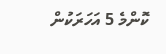ކޮންމެ 5 އަހަރަކުން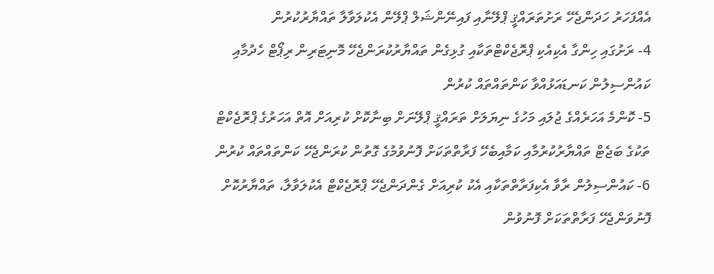އެއްފަހަރު ހަދަންޖެހޭ ރަށުތަރައްޤީ ޕްލޭނާއި ފައިނޭންޝަލް ޕްލޭން އެކުލަވާލާ ތައްޔާރުކުރުން
4- ރަށުގައި ހިންގާ އެކިއެކި ޕްރޮޖެކްޓްތަކާއި ގުޅިގެން ތައްޔާރުކުރަންޖެހޭ މޮނިޓަރިން ރިޕޯޓް ހެދުމާއި ކައުންސިލުން ކަނޑައަޅުއްވާ ކަންތައްތައް ކުރުން
5- ކޮންމެ އަހަރެއްގެ ޖުލައި މަހުގެ ނިޔަލަށް ތަރައްޤީ ޕްލޭނަށް ބިނާކޮށް ކުރިއަށް އޮތް އަހަރުގެ ޕްރޮޖެކްޓް ތަކުގެ ބަޖެޓް ތައްޔާރުކުރުމާއި ކަމާއިބެހޭ ފަރާތްތަކަށް ފޮނުވުމުގެ ގޮތުން ކުރަންޖެހޭ ކަންތައްތައް ކުރުން
6- ކައުންސިލުން ރާވާ އެކިފަރާތްތަކާއި އެކު ކުރިއަށް ގެންދަންޖެހޭ ޕްރޮޖެކްޓް އެކުލަވާލާ، ތައްޔާރުކޮށް ފޮނުވަންޖެހޭ ފަރާތްތަކަށް ފޮނުވުން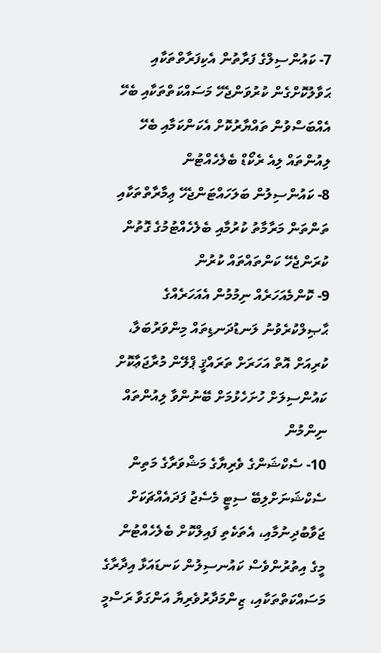7- ކައުންސިލްގެ ފަރާތުން އެކިފަރާތްތަކާއި ޙަވާލުކޮށްގެން ކުރުވަންޖެހޭ މަސައްކަތްތަކާއި ބެހޭ އެއްބަސްވުން ތައްޔާރުކޮށް އެކަންކަމާއި ބެހޭ ލިއުންތައް ލިއެ ރެކޯޑް ބެލެހެއްޓުން
8- ކައުންސިލުން ބަލަހައްޓަންޖެހޭ ޢިމާރާތްތަކާއި ތަންތަން މަރާމާތު ކުރުމާއި ބެލެހެއްޓުމުގެ ގޮތުން ކުރަންޖެހޭ ކަންތައްތައް ކުރުން
9- ކޮންމެއަހަރެއް ނިމުމުން އެއަހަރެއްގެ ޙާޞިލްކުރެވުނު ލަނޑުދަނޑިތައް މިންވަރުބަލާ، ކުރިއަށް އޮތް އަހަރަށް ތަރައްޤީ ޕްލޭން މުރާޖަޢާކޮށް ކައުންސިލަށް ހުށަހެޅުމަށް ބޭނުންވާ ލިއުންތައް ނިންމުން
10- ސެކްޝަންގެ ވެރިޔާގެ މަޝްވަރާގެ މަތިން ސެކްޝަނަށްލިބޭ ސިޓީ މެސެޖު ފަދައެއްޗަކަށް
ޖަވާބުދިނުމާއި، އެތަކެތި ފައިލްކޮށް ބެލެހެއްޓުން
މީގެ އިތުރުންވެސް ކައުނސިލުން ކަނޑައަޅާ އިދާރާގެ މަސައްކަތްތަކާއި، ޒިންމަދާރުވެރިޔާ އަންގަވާ ރަސްމީ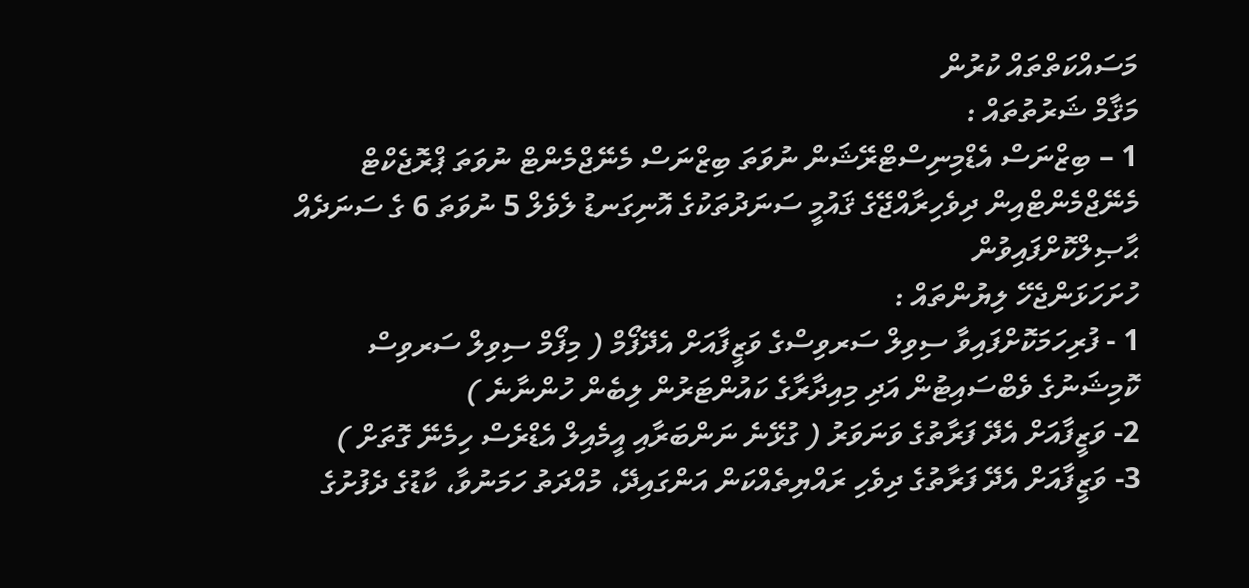މަސައްކަތްތައް ކުރުން
މަޤާމް ޝަރުތުތައް :
1 – ބިޒްނަސް އެޑްމިނިސްޓްރޭޝަން ނުވަތަ ބިޒްނަސް މެނޭޖްމެންޓް ނުވަތަ ޕްރޮޖެކްޓް މެނޭޖްމެންޓްއިން ދިވެހިރާއްޖޭގެ ޤައުމީ ސަނަދުތަކުގެ އޮނިގަނޑު ލެވެލް 5 ނުވަތަ 6 ގެ ސަނަދެއް ޙާޞިލްކޮށްފައިވުން
ހުށަހަޅަންޖެހޭ ލިޔުންތައް :
1 - ފުރިހަމަކޮށްފައިވާ ސިވިލް ސަރވިސްގެ ވަޒީފާއަށް އެދޭފޯމް ( މިފޯމް ސިވިލް ސަރވިސް ކޮމިޝަނުގެ ވެބްސައިޓުން އަދި މިއިދާރާގެ ކައުންޓަރުން ލިބެން ހުންނާނެ )
2- ވަޒީފާއަށް އެދޭ ފަރާތުގެ ވަނަވަރު ( ގުޅޭނެ ނަންބަރާއި އީމެއިލް އެޑްރެސް ހިމެނޭ ގޮތަށް )
3- ވަޒީފާއަށް އެދޭ ފަރާތުގެ ދިވެހި ރައްޔިތެއްކަން އަންގައިދޭ، މުއްދަތު ހަމަނުވާ، ކާޑުގެ ދެފުށުގެ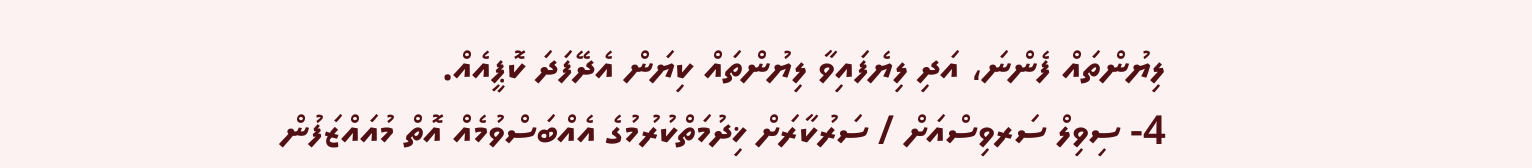ލިޔުންތައް ފެންނަ، އަދި ލިޔެފައިވާ ލިޔުންތައް ކިޔަން އެދޭފަދަ ކޮޕީއެއް.
4- ސިވިލް ސަރވިސްއަށް / ސަރުކާރަށް ޚިދުމަތްކުރުމުގެ އެއްބަސްވުމެއް އޮތް މުއައްޒަފުން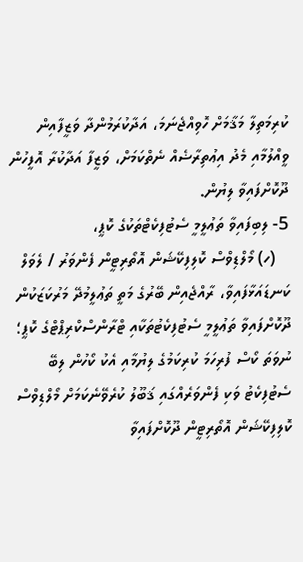ކުރިމަތިލާ މަޤާމަށް ހޮވިއްޖެނަމަ، އަދާކުރަމުންދާ ވަޒީފާއިން ވީއްލުމާއި މެދު އިޢުތިރާޟެއް ނެތްކަމަށް، ވަޒީފާ އަދާކުރާ އޮފީހުން ދޫކޮށްފައިވާ ލިޔުން.
5- ލިބިފައިވާ ތަޢުލީމީ ސެޓުފިކެޓްތަކުގެ ކޮޕީ،
   (ހ) މޯލްޑިވްސް ކޮލިފިކޭޝަން އޮތޯރިޓީން ފެންވަރު / ލެވަލް ކަނޑައަޅާފައިވާ، ރާއްޖެއިން ބޭރުގެ މަތީ ތަޢުލީމުދޭ މަރުކަޒަކުން ދޫކޮށްފައިވާ ތަޢުލީމީ ސެޓުފިކެޓުތަކާއި ޓްރާންސްކްރިޕްޓްގެ ކޮޕީ؛ ނުވަތަ ކޯސް ފުރިހަމަ ކުރިކަމުގެ ލިޔުމާއި އެކު ކޯހުން ލިބޭ ސެޓުފިކެޓު ވަކި ފެންވަރެއްގައި ޤަބޫލު ކުރެވޭނެކަމަށް މޯލްޑިވްސް ކޮލިފިކޭޝަން އޮތޯރިޓީން ދޫކޮށްފައިވާ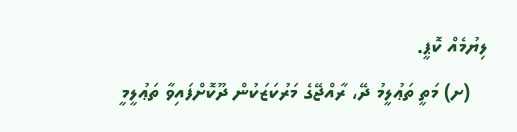ލިޔުމެއް ކޮޕީ.
   (ށ) މަތީ ތަޢުލީމު ދޭ، ރާއްޖޭގެ މަރުކަޒަކުން ދޫކޮށްފައިވާ ތަޢުލީމީ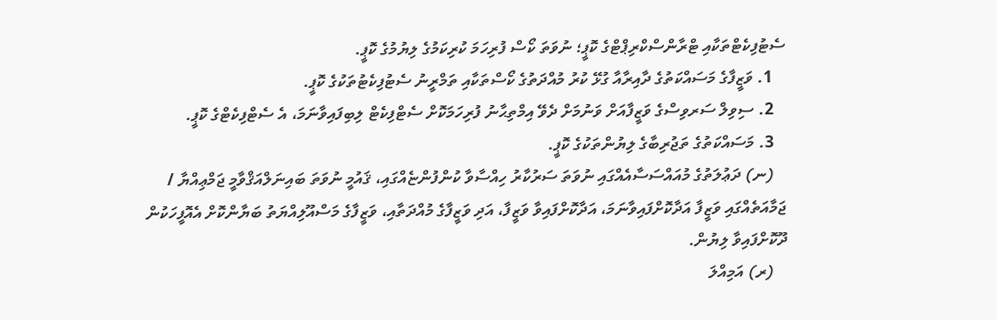ސެޓުފިކެޓްތަކާއި ޓްރާންސްކްރިޕްޓްގެ ކޮޕީ؛ ނުވަތަ ކޯސް ފުރިހަމަ ކުރިކަމުގެ ލިޔުމުގެ ކޮޕީ.
   1. ވަޒީފާގެ މަސައްކަތުގެ ދާއިރާއާ ގުޅޭ ކުރު މުއްދަތުގެ ކޯސްތަކާއި ތަމްރީނު ސެޓުފިކެޓުތަކުގެ ކޮޕީ.
   2. ސިވިލް ސަރވިސްގެ ވަޒީފާއަށް ވަނުމަށް ދެވޭ އިމްތިޙާނު ފުރިހަމަކޮށް ސެޓްފިކެޓް ލިބިފައިވާނަމަ، އެ ސެޓްފިކެޓްގެ ކޮޕީ.
   3. މަސައްކަތުގެ ތަޖުރިބާގެ ލިޔުންތަކުގެ ކޮޕީ.
   (ނ) ދަޢުލަތުގެ މުއައްސަސާއެއްގައި ނުވަތަ ސަރުކާރު ހިއްސާވާ ކުންފުންޏެއްގައި، ޤައުމީ ނުވަތަ ބައިނަލްއަޤްވާމީ ޖަމްޢިއްޔާ / ޖަމާއަތެއްގައި ވަޒީފާ އަދާކޮށްފައިވާނަމަ، އަދާކޮށްފައިވާ ވަޒީފާ، އަދި ވަޒީފާގެ މުއްދަތާއި، ވަޒީފާގެ މަސްއޫލިއްޔަތު ބަޔާންކޮށް އެއޮފީހަކުން ދޫކޮށްފައިވާ ލިޔުން.
   (ރ) އަމިއްލަ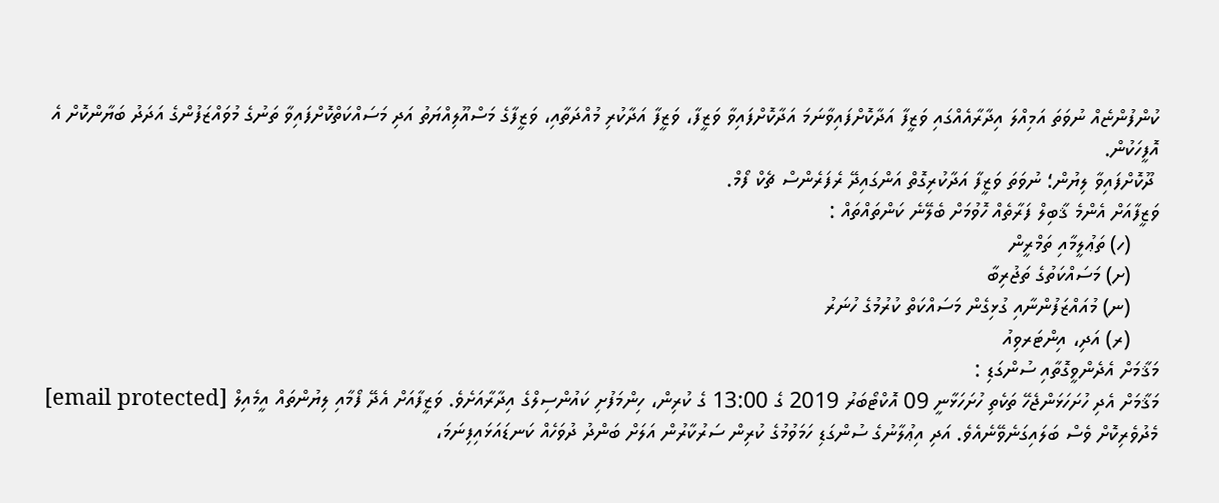ކުންފުންޏެއް ނުވަތަ އަމިއްލަ އިދާރާއެއްގައި ވަޒީފާ އަދާކޮށްފައިވާނަމަ އަދާކޮށްފައިވާ ވަޒީފާ، ވަޒީފާ އަދާކުރި މުއްދަތާއި، ވަޒީފާގެ މަސްއޫލިއްޔަތު އަދި މަސައްކަތްކޮށްފައިވާ ތަނުގެ މުވައްޒަފުންގެ އަދަދު ބަޔާންކޮށް އެ އޮފީހަކުން.
 ދޫކޮށްފައިވާ ލިޔުން؛ ނުވަތަ ވަޒީފާ އަދާކުރިގޮތް އަންގައިދޭ ރެފަރެންސް ޗެކް ފޯމް.
ވަޒީފާއަށް އެންމެ ޤާބިލް ފަރާތެއް ހޮވުމަށް ބެލޭނެ ކަންތައްތައް :
     (ހ) ތަޢުލީމާއި ތަމްރީން
     (ށ) މަސައްކަތުގެ ތަޖުރިބާ
     (ނ) މުއައްޒަފުންނާއި ގުޅިގެން މަސައްކަތް ކުރުމުގެ ހުނަރު
     (ރ) އަދި، އިންޓަރވިއު
މަޤާމަށް އެދެންވީގޮތާއި ސުންގަޑި :
މަޤާމަށް އެދި ހުށަހަޅަންޖެހޭ ތަކެތި ހުށަހަޅާނީ 09 އޮކްޓޯބަރު 2019 ގެ 13:00 ގެ ކުރިން، ހިންމަފުށި ކައުންސިލްގެ އިދާރާއަށެވެ. ވަޒީފާއަށް އެދޭ ފޯމާއި ލިޔުންތައް އީމެއިލް [email protected] މެދުވެރިކޮށް ވެސް ބަލައިގަނެވޭނެއެވެ. އަދި އިޢުލާނުގެ ސުންގަޑި ހަމަވުމުގެ ކުރިން ސަރުކާރުން އަލަށް ބަންދު ދުވަހެއް ކަނޑައަޅައިފިނަމަ،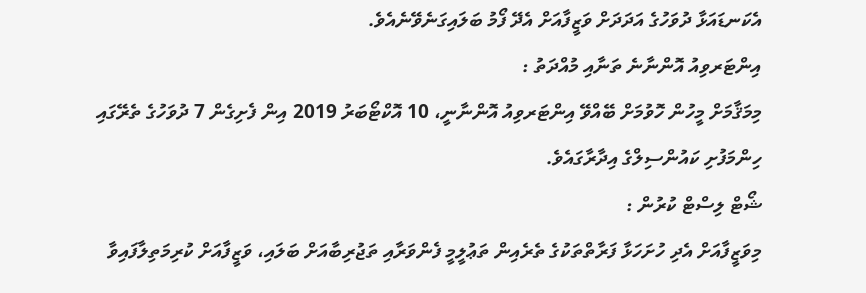އެކަނޑައަޅާ ދުވަހުގެ އަދަދަށް ވަޒީފާއަށް އެދޭ ފޯމު ބަލައިގަނެވޭނެއެވެ.
އިންޓަރވިއު އޮންނާނެ ތަނާއި މުއްދަތު :
މިމަޤާމަށް މީހުން ހޮވުމަށް ބޭއްވޭ އިންޓަރވިއު އޮންނާނީ، 10 އޮކްޓޯބަރު 2019 އިން ފެށިގެން 7 ދުވަހުގެ ތެރޭގައި ހިންމަފުށި ކައުންސިލްގެ އިދާރާގައެވެ.
ޝޯޓް ލިސްޓް ކުރުން :
މިވަޒީފާއަށް އެދި ހުށަހަޅާ ފަރާތްތަކުގެ ތެރެއިން ތަޢުލީމީ ފެންވަރާއި ތަޖުރިބާއަށް ބަލައި، ވަޒީފާއަށް ކުރިމަތިލާފައިވާ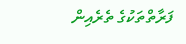ފަރާތްތަކުގެ ތެރެއިން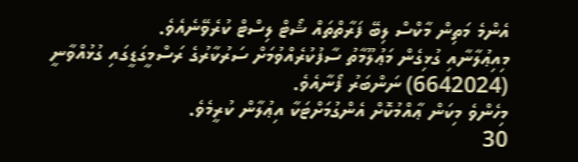އެންމެ މަތިން މާކްސް ލިބޭ ފަރާތްތައް ޝޯޓް ލިސްޓް ކުރެވޭނެއެވެ.
މިއިޢުލާނާއި ގުޅިގެން މަޢުލޫމާތު ސާފުކުރެއްވުމަށް ސަރުކާރުގެ ރަސްމީގަޑީގައި ގުޅުއްވާނީ (6642024) ނަންބަރު ފޯނާއެވެ.
މިހެންވެ މިކަން ޢާއްމުކޮށް އެންގުމަށްޓަކާ އިޢުލާން ކުރީމެވެ.
30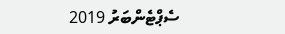ސެޕްޓެންބަރު 2019